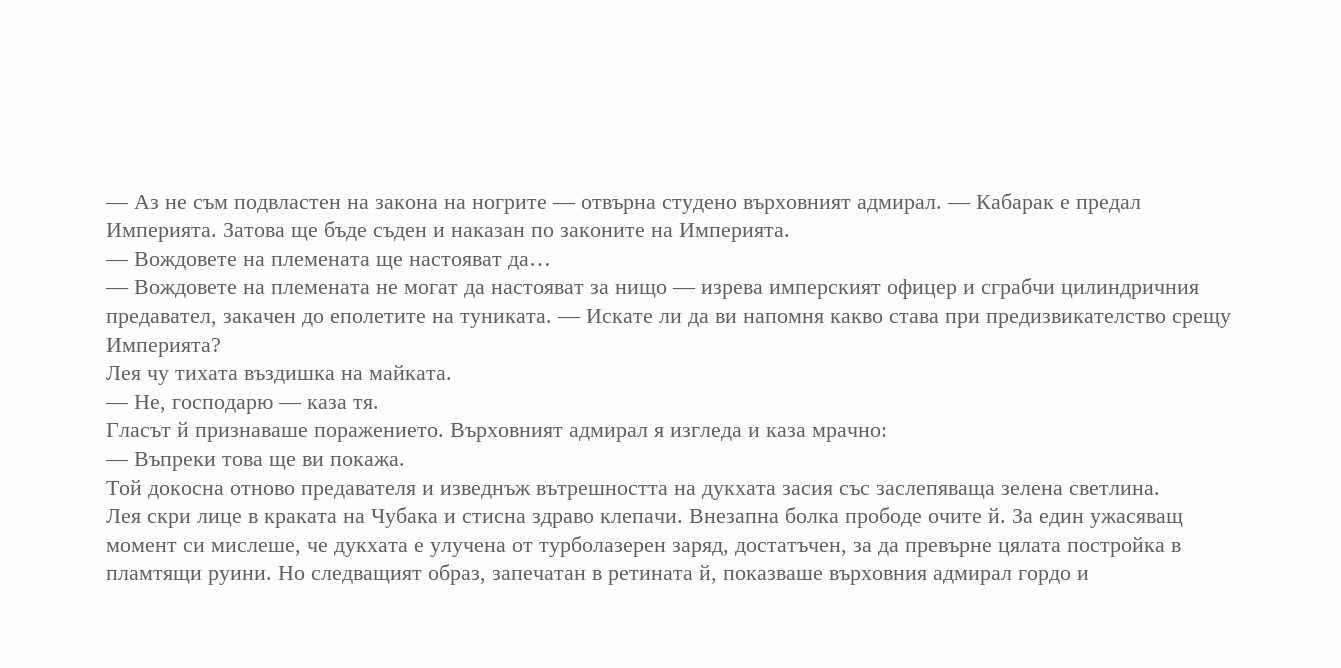— Аз не съм подвластен на закона на ногрите — отвърна студено върховният адмирал. — Кабарак е предал Империята. Затова ще бъде съден и наказан по законите на Империята.
— Вождовете на племената ще настояват да…
— Вождовете на племената не могат да настояват за нищо — изрева имперският офицер и сграбчи цилиндричния предавател, закачен до еполетите на туниката. — Искате ли да ви напомня какво става при предизвикателство срещу Империята?
Лея чу тихата въздишка на майката.
— Не, господарю — каза тя.
Гласът й признаваше поражението. Върховният адмирал я изгледа и каза мрачно:
— Въпреки това ще ви покажа.
Той докосна отново предавателя и изведнъж вътрешността на дукхата засия със заслепяваща зелена светлина.
Лея скри лице в краката на Чубака и стисна здраво клепачи. Внезапна болка прободе очите й. За един ужасяващ момент си мислеше, че дукхата е улучена от турболазерен заряд, достатъчен, за да превърне цялата постройка в пламтящи руини. Но следващият образ, запечатан в ретината й, показваше върховния адмирал гордо и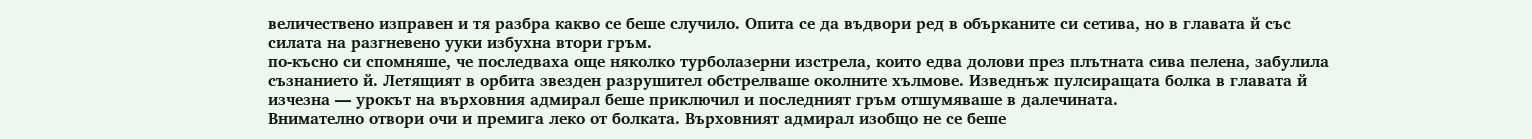величествено изправен и тя разбра какво се беше случило. Опита се да въдвори ред в обърканите си сетива, но в главата й със силата на разгневено ууки избухна втори гръм.
по-късно си спомняше, че последваха още няколко турболазерни изстрела, които едва долови през плътната сива пелена, забулила съзнанието й. Летящият в орбита звезден разрушител обстрелваше околните хълмове. Изведнъж пулсиращата болка в главата й изчезна — урокът на върховния адмирал беше приключил и последният гръм отшумяваше в далечината.
Внимателно отвори очи и премига леко от болката. Върховният адмирал изобщо не се беше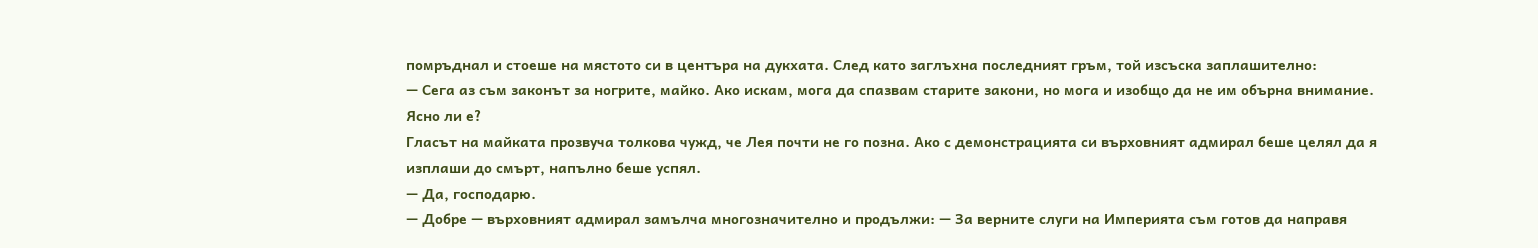помръднал и стоеше на мястото си в центъра на дукхата. След като заглъхна последният гръм, той изсъска заплашително:
— Сега аз съм законът за ногрите, майко. Ако искам, мога да спазвам старите закони, но мога и изобщо да не им обърна внимание. Ясно ли е?
Гласът на майката прозвуча толкова чужд, че Лея почти не го позна. Ако с демонстрацията си върховният адмирал беше целял да я изплаши до смърт, напълно беше успял.
— Да, господарю.
— Добре — върховният адмирал замълча многозначително и продължи: — За верните слуги на Империята съм готов да направя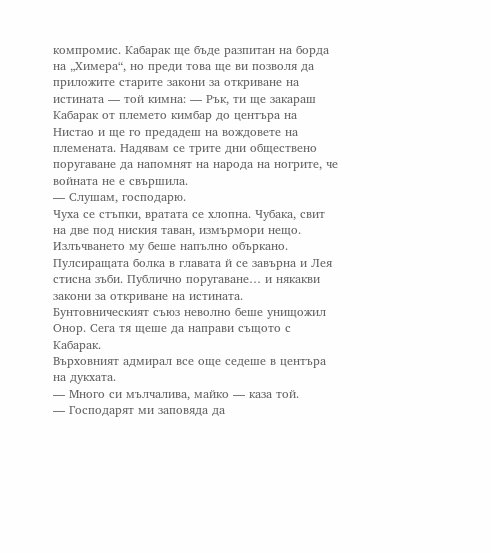компромис. Кабарак ще бъде разпитан на борда на „Химера“, но преди това ще ви позволя да приложите старите закони за откриване на истината — той кимна: — Рък, ти ще закараш Кабарак от племето кимбар до центъра на Нистао и ще го предадеш на вождовете на племената. Надявам се трите дни обществено поругаване да напомнят на народа на ногрите, че войната не е свършила.
— Слушам, господарю.
Чуха се стъпки, вратата се хлопна. Чубака, свит на две под ниския таван, измърмори нещо. Излъчването му беше напълно объркано. Пулсиращата болка в главата й се завърна и Лея стисна зъби. Публично поругаване… и някакви закони за откриване на истината. Бунтовническият съюз неволно беше унищожил Онор. Сега тя щеше да направи същото с Кабарак.
Върховният адмирал все още седеше в центъра на дукхата.
— Много си мълчалива, майко — каза той.
— Господарят ми заповяда да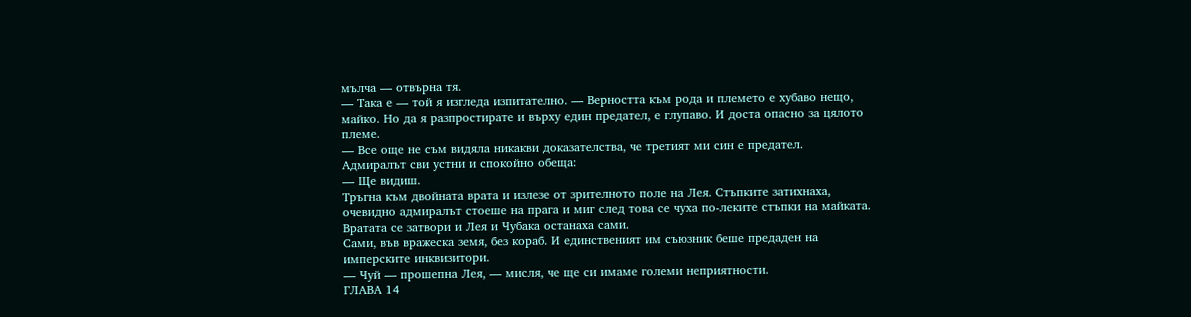мълча — отвърна тя.
— Така е — той я изгледа изпитателно. — Верността към рода и племето е хубаво нещо, майко. Но да я разпростирате и върху един предател, е глупаво. И доста опасно за цялото племе.
— Все още не съм видяла никакви доказателства, че третият ми син е предател.
Адмиралът сви устни и спокойно обеща:
— Ще видиш.
Тръгна към двойната врата и излезе от зрителното поле на Лея. Стъпките затихнаха, очевидно адмиралът стоеше на прага и миг след това се чуха по-леките стъпки на майката. Вратата се затвори и Лея и Чубака останаха сами.
Сами, във вражеска земя, без кораб. И единственият им съюзник беше предаден на имперските инквизитори.
— Чуй — прошепна Лея, — мисля, че ще си имаме големи неприятности.
ГЛАВА 14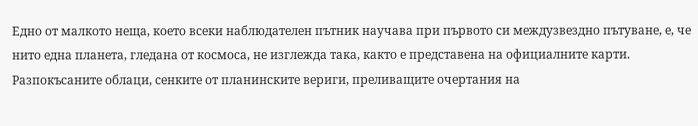Едно от малкото неща, което всеки наблюдателен пътник научава при първото си междузвездно пътуване, е, че нито една планета, гледана от космоса, не изглежда така, както е представена на официалните карти. Разпокъсаните облаци, сенките от планинските вериги, преливащите очертания на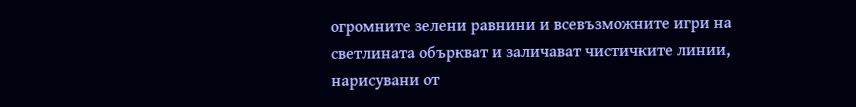огромните зелени равнини и всевъзможните игри на светлината объркват и заличават чистичките линии, нарисувани от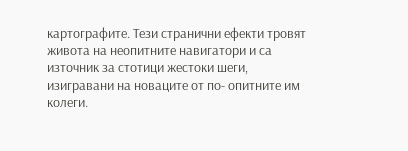картографите. Тези странични ефекти тровят живота на неопитните навигатори и са източник за стотици жестоки шеги, изигравани на новаците от по- опитните им колеги.